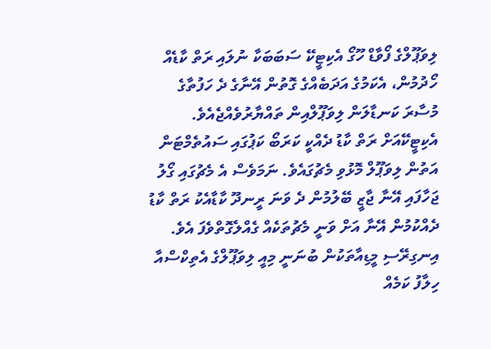ލިވަޕޫލްގެ ފޯވާޑް ހޫގޯ އެކިޓީކޭ ސަބަބަކާ ނުލައި ރަތް ކާޑެއް ހޯދުމުން، އެކަމުގެ އަދަބެއްގެ ގޮތުން އޭނާގެ ދެ ހަފުތާގެ މުސާރަ ކަނޑާލަން ލިވަޕޫލްއިން ތައްޔާރުވެއްޖެއެވެ.
އެކިޓީކޭއަށް ރަތް ކާޑު ދެއްކީ ކަރަބޯ ކަޕުގައި ސައުތެމްޓަން އަތުން ލިވަޕޫލް މޮޅުވި މެޗުގައެވެ. ނަމަވެސް އެ މެޗުގައި ގޯލު ޖަހާފައި އޭނާ ޖާޒީ ބޭލުމުން ދެ ވަނަ ރީނދޫ ކާޑާއެކު ރަތް ކާޑު ދެއްކުމުން އޭނާ އަށް ވަނީ މެޗުތަކެއް ގެއްލެގޮތްވެފަ އެވެ.
އިނގިރޭސި މީޑިއާތަކުން ބުނަނީ މިއީ ލިވަޕޫލްގެ އެތިކްސްއާ ހިލާފު ކަމެއް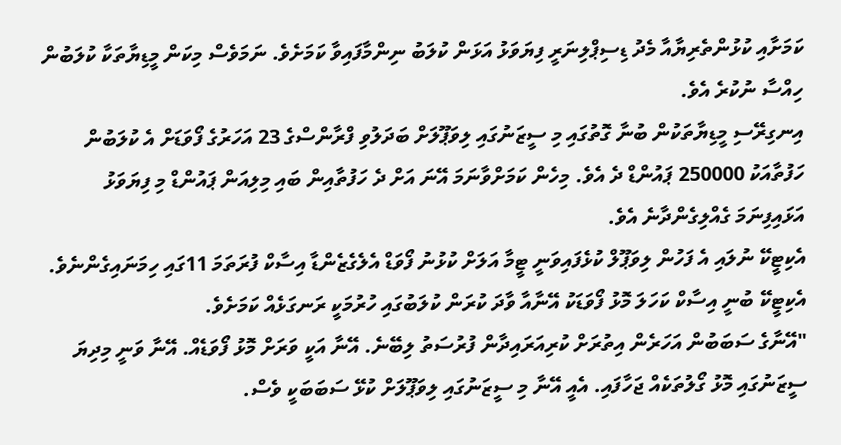ކަމަށާއި ކުޅުންތެރިޔާއާ މެދު ޑިސިޕްލިނަރީ ފިޔަވަޅު އަޅަން ކުލަބު ނިންމާފައިވާ ކަމަށެވެ. ނަމަވެސް މިކަން މީޑިޔާތަކާ ކުލަބުން ހިއްސާ ނުކުރެ އެވެ.
އިނގިރޭސި މީޑިޔާތަކުން ބުނާ ގޮތުގައި މި ސީޒަނުގައި ލިވަޕޫލަށް ބަދަލުވި ފްރާންސްގެ 23 އަހަރުގެ ފޯވަޑަށް އެ ކުލަބުން ހަފުތާއަކު 250000 ޕައުންޑް ދެ އެވެ. މިހެން ކަމަށްވާނަމަ އޭނަ އަށް ދެ ހަފުތާއިން ބައި މިލިއަން ޕައުންޑް މި ފިޔަވަޅު އަޅައިފިނަމަ ގެއްލިގެންދާނެ އެވެ.
އެކިޓީކޭ ނުލައި އެ ފަހުން ލިވަޕޫލް ކުޅެފައިވަނީ ޓީމާ އަލަށް ކުޅުނު ފޯވަޑް އެލެގެޒެންޑާ އިސާކް ފުރަތަމަ 11ގައި ހިމަނައިގެންނެވެ.
އެކިޓީކޭ ބުނީ އިސާކް ކަހަލަ މޮޅު ފޯވަޑަކު އޭނާއާ ވާދަ ކުރަން ކުލަބުގައި ހުރުމަކީ ރަނގަޅެއް ކަމަށެވެ.
"އޭނާގެ ސަބަބުން އަހަރެން އިތުރަށް ކުރިއަރައިދާން ފުރުސަތު ލިބޭނެ. އޭނާ އަކީ ވަރަށް މޮޅު ފޯވަޑެއް. އޭނާ ވަނީ މިދިޔަ ސީޒަނުގައި މޮޅު ގޯލުތަކެއް ޖަހާފައި. އެއީ އޭނާ މި ސީޒަނުގައި ލިވަޕޫލަށް ކުޅޭ ސަބަބަކީ ވެސް.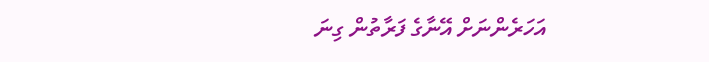އަހަރެންނަށް އޭނާގެ ފަރާތުން ގިނަ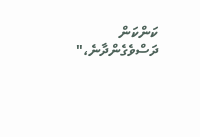ކަންކަން ދަސްވެގެންދާނެ،"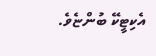އެކިޓީކޭ ބުންޏެވެ.